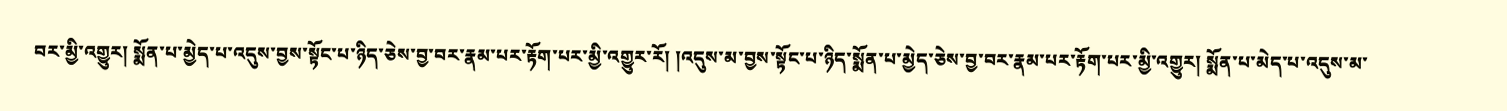བར་མྱི་འགྱུར། སྨོན་པ་མྱེད་པ་འདུས་བྱས་སྟོང་པ་ཉིད་ཅེས་བྱ་བར་རྣམ་པར་རྟོག་པར་མྱི་འགྱུར་རོ། །འདུས་མ་བྱས་སྟོང་པ་ཉིད་སྨོན་པ་མྱེད་ཅེས་བྱ་བར་རྣམ་པར་རྟོག་པར་མྱི་འགྱུར། སྨོན་པ་མེད་པ་འདུས་མ་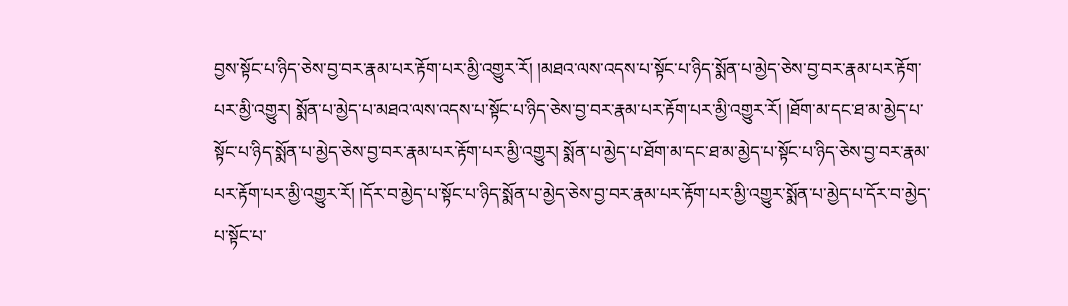བྱས་སྟོང་པ་ཉིད་ཅེས་བྱ་བར་རྣམ་པར་རྟོག་པར་མྱི་འགྱུར་རོ། །མཐའ་ལས་འདས་པ་སྟོང་པ་ཉིད་སྨོན་པ་མྱེད་ཅེས་བྱ་བར་རྣམ་པར་རྟོག་པར་མྱི་འགྱུར། སྨོན་པ་མྱེད་པ་མཐའ་ལས་འདས་པ་སྟོང་པ་ཉིད་ཅེས་བྱ་བར་རྣམ་པར་རྟོག་པར་མྱི་འགྱུར་རོ། །ཐོག་མ་དང་ཐ་མ་མྱེད་པ་སྟོང་པ་ཉིད་སྨོན་པ་མྱེད་ཅེས་བྱ་བར་རྣམ་པར་རྟོག་པར་མྱི་འགྱུར། སྨོན་པ་མྱེད་པ་ཐོག་མ་དང་ཐ་མ་མྱེད་པ་སྟོང་པ་ཉིད་ཅེས་བྱ་བར་རྣམ་པར་རྟོག་པར་མྱི་འགྱུར་རོ། །དོར་བ་མྱེད་པ་སྟོང་པ་ཉིད་སྨོན་པ་མྱེད་ཅེས་བྱ་བར་རྣམ་པར་རྟོག་པར་མྱི་འགྱུར་སྨོན་པ་མྱེད་པ་དོར་བ་མྱེད་པ་སྟོང་པ་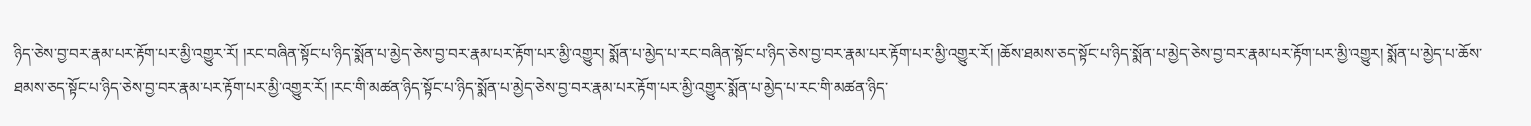ཉིད་ཅེས་བྱ་བར་རྣམ་པར་རྟོག་པར་མྱི་འགྱུར་རོ། །རང་བཞིན་སྟོང་པ་ཉིད་སྨོན་པ་མྱེད་ཅེས་བྱ་བར་རྣམ་པར་རྟོག་པར་མྱི་འགྱུར། སྨོན་པ་མྱེད་པ་རང་བཞིན་སྟོང་པ་ཉིད་ཅེས་བྱ་བར་རྣམ་པར་རྟོག་པར་མྱི་འགྱུར་རོ། །ཆོས་ཐམས་ཅད་སྟོང་པ་ཉིད་སྨོན་པ་མྱེད་ཅེས་བྱ་བར་རྣམ་པར་རྟོག་པར་མྱི་འགྱུར། སྨོན་པ་མྱེད་པ་ཆོས་ཐམས་ཅད་སྟོང་པ་ཉིད་ཅེས་བྱ་བར་རྣམ་པར་རྟོག་པར་མྱི་འགྱུར་རོ། །རང་གི་མཚན་ཉིད་སྟོང་པ་ཉིད་སྨོན་པ་མྱེད་ཅེས་བྱ་བར་རྣམ་པར་རྟོག་པར་མྱི་འགྱུར་སྨོན་པ་མྱེད་པ་རང་གི་མཚན་ཉིད་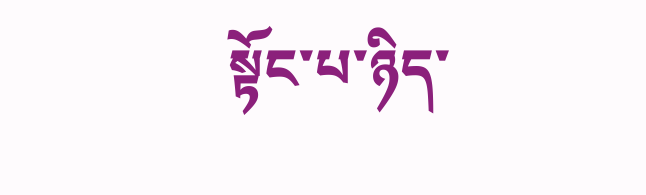སྟོང་པ་ཉིད་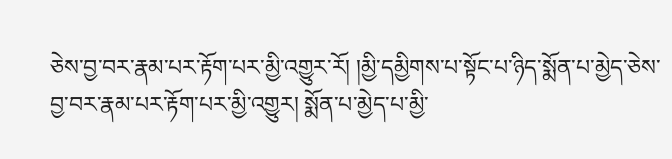ཅེས་བྱ་བར་རྣམ་པར་རྟོག་པར་མྱི་འགྱུར་རོ། །མྱི་དམྱིགས་པ་སྟོང་པ་ཉིད་སྨོན་པ་མྱེད་ཅེས་བྱ་བར་རྣམ་པར་རྟོག་པར་མྱི་འགྱུར། སྨོན་པ་མྱེད་པ་མྱི་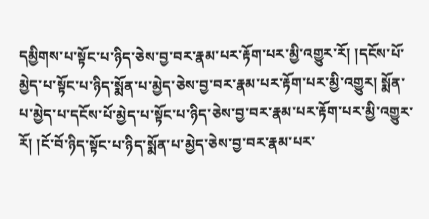དམྱིགས་པ་སྟོང་པ་ཉིད་ཅེས་བྱ་བར་རྣམ་པར་རྟོག་པར་མྱི་འགྱུར་རོ། །དངོས་པོ་མྱེད་པ་སྟོང་པ་ཉིད་སྨོན་པ་མྱེད་ཅེས་བྱ་བར་རྣམ་པར་རྟོག་པར་མྱི་འགྱུར། སྨོན་པ་མྱེད་པ་དངོས་པོ་མྱེད་པ་སྟོང་པ་ཉིད་ཅེས་བྱ་བར་རྣམ་པར་རྟོག་པར་མྱི་འགྱུར་རོ། །ངོ་བོ་ཉིད་སྟོང་པ་ཉིད་སྨོན་པ་མྱེད་ཅེས་བྱ་བར་རྣམ་པར་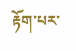རྟོག་པར་